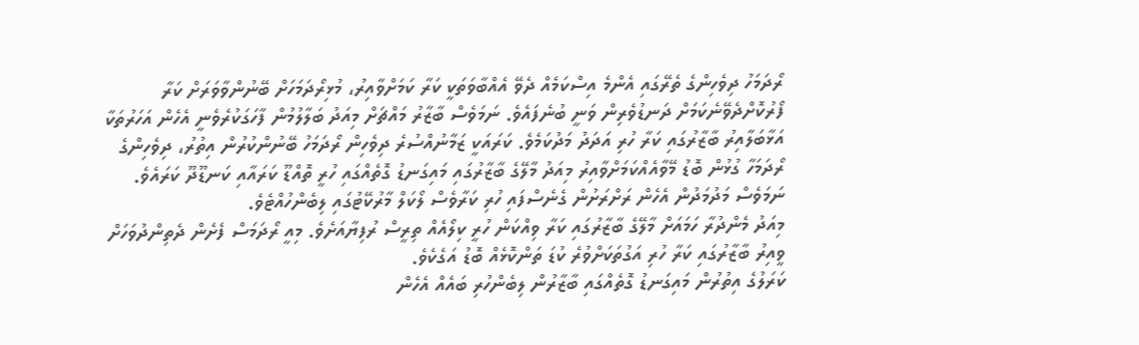ރޯދަމަހު ދިވެހިންގެ ތެރޭގައި އެންމެ އިސްކަމެއް ދެވޭ އެއްބާވަތަކީ ކަރާ ކަމަށްވާއިރު، މުޅިރޯދަމަހަށް ބޭނުންވާވަރަށް ކަރާ ފޯރުކޮށްދެވޭނެކަމަށް ދަނޑުވެރިން ވަނީ ބުނެފައެވެ. ނަމަވެސް ބާޒާރު މައްޗަށް މިއަދު ބަލާލުމުން ފާހަގަކުރެވެނީ އެހެން އަހަރުތަކާ އަޅާބަލާއިރު ބާޒާރުގައި ކަރާ ހުރި އަދަދު މަދުކަމެވެ. ކަރައަކީ ޒަމާނުއްސުރެ ދިވެހިން ރޯދަމަހު ބޭނުންކުރުން އިތުރު، ދިވެހިންގެ ރޯދަމަހާ ގުޅުން ބޮޑު މޭވާއެއްކަމަށްވާއިރު މިއަދު މާލޭގެ ބާޒާރުގައި މައިގަނޑު ގޮތެއްގައި ހުރީ ތޮއްޑޫ ކަރައާއި ކަނޑޫދޫ ކަރައެވެ. ނަމަވެސް މަދުމަދުން އެހެން ރަށްރަށުން ގެނެސްފައި ހުރި ކަރާވެސް ލޯކަލް މާރުކޭޓުގައި ލިބެންހުއްޓެވެ.
މިއަދު މެންދުރާ ހަމައަށް މާލޭގެ ބާޒާރުގައި ކަރާ ވިއްކަން ހުރީ ކިލޯއެއް ތިރީސް ރުފިޔާއަށެވެ. މިއީ ރޯދަމަސް ފެށެން ދެތިންދުވަހަށް ވީއިރު ބާޒާރުގައި ކަރާ ހުރި އަގުތަކަށްވުރެ ކުޑަ ތަންކޮޅެއް ބޮޑު އަގެކެވެ.
ކަރަލުގެ އިތުރުން މައިގަނޑު ގޮތެއްގައި ބާޒާރުން ލިބެންހުރި ބައެއް އެހެން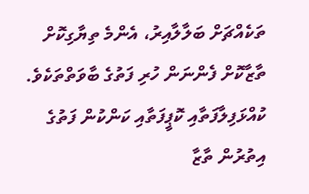ތަކެއްޗަށް ބަލާލާއިރު، އެންމެ ތިޔާގިކޮށް ތާޒާކޮށް ފެންނަން ހުރި ފަތުގެ ބާވަތްތަކެވެ. ކުއްޅަފިލާފަތާއި ކޮޕީފަތާއި ކަންކުން ފަތުގެ އިތުރުން ތާޒާ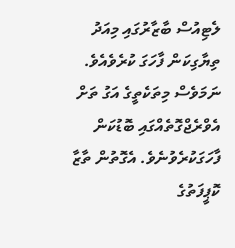ލެޓިއުސް ބާޒާރުގައި މިއަދު ތިޔާގިކަން ފާހަގަ ކުރެވެއެވެ.
ނަމަވެސް މިތަކެތީގެ އަގު ތަށް އެވްރެޖްގޮތެއްގައި ބޮޑުކަން ފާހަގަކުރެވުނެވެ. އެގޮތުން ތާޒާ ކޮޕީފަތުގެ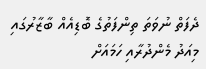ދެފަތް ނުވަތަ ތިންފަތުގެ ބޮޑިއެއް ބާޒާރުގައި މިއަދު މެންދުރާއި ހަމައަށް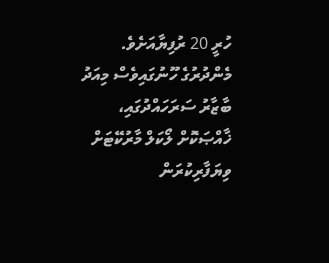ހުރީ 20 ރުފިޔާއަށެވެ. މެންދުރުގެ ހޫނުގައިވެސް މިއަދު ބާޒާރު ސަރަހައްދުގައި، ޚާއްޞަކޮށް ލޯކަލް މާރުކޭޓަށް ވިޔަފާރިކުރަން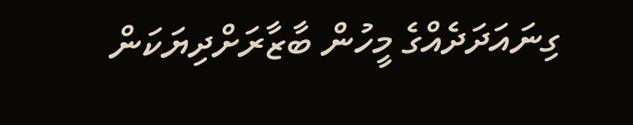ގިނައަދަދެއްގެ މީހުން ބާޒާރަށްދިޔަކަން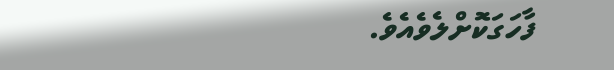ފާހަގަކޮށްލެވެއެވެ.